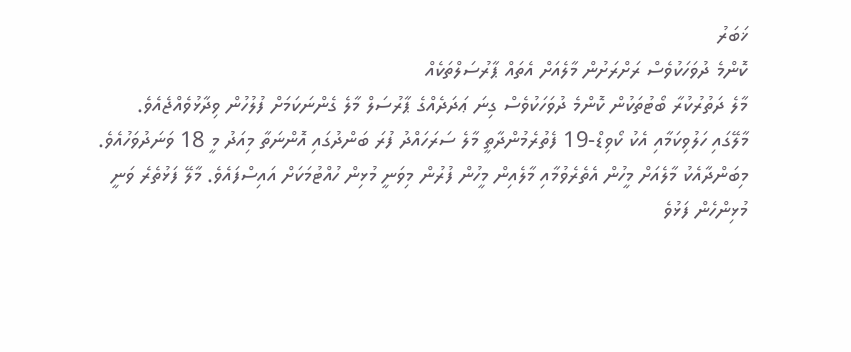ޚަބަރު
ކޮންމެ ދުވަހަކުވެސް ރަށްރަށުން މާލެއަށް އެތައް ޕާރުސަލްތަކެއް
މާލެ ދަތުރުކުރާ ބޯޓުތަކުން ކޮންމެ ދުވަހަކުވެސް ގިނަ ޢަދަދެއްގެ ޕާރުސަލް މާލެ ގެންނަކަމަށް ފުލުހުން ވިދާޅުވެއްޖެއެވެ.
މާލޭގައި ހަލުވިކަމާއި އެކު ކޯވިޑް-19 ފެތުރެމުންދާތީ މާލެ ސަރަހައްދު ފުރަ ބަންދުގައި އޮންނަތާ މިއަދު މީ 18 ވަނަދުވަހުއެވެ. މިބަންދާއެކު މާލެއަށް މީހުން އެތެރެވުމާއި މާލެއިން މީހުން ފުރުން މިވަނީ މުޅިން ހުއްޓުމަކަށް އައިސްފައެވެ. މާލޭ ފަޅުތެރެ ވަނީ މުޅިންހެން ފަޅުވެ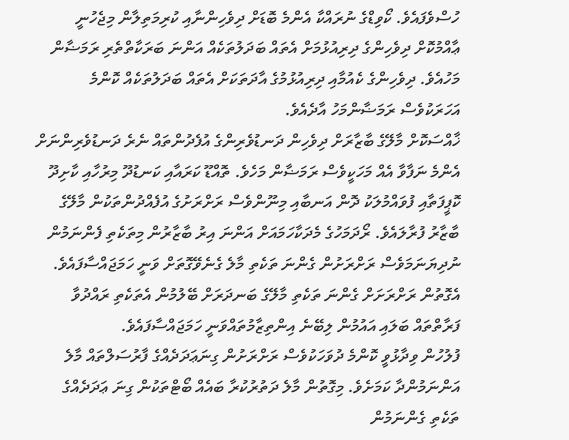ހުސްވެފައެވެ. ކޯވިޑްގެ ނުރައްކާ އެންމެ ބޮޑަށް ދިވެހިންނާއި ކުރިމަތިލާން މިޖެހުނީ ޢާއްމުކޮށް ދިވެހިންގެ ދިރިއުޅުމަށް އެތައް ބަދަލުތަކެއް އަންނަ ބަރަކާތްތެރި ރަމަޟާން މަހުއެވެ. ދިވެހިންގެ ކެއުމާއި ދިރިއުޅުމުގެ އާދަތަކަށް އެތައް ބަދަލުތަކެއް ކޮންމެ އަހަރަކުވެސް ރަމަޟާންމަހު އާދެއެވެ.
ޚާއްސަކޮށް މާލޭގެ ބާޒާރަށް ދިވެހިން ދަނޑުވެރިންގެ އުފެދުންތައް ނެރެ ދަނޑުވެރިންނަށް އެންމެ ނަފާވާ އެއް މަހަކީވެސް ރަމަޟާން މަހެވެ. ތޮއްޑޫ ކަރައާއި ކަނޑުދޫ މިރުހާއި ކާށިދޫ ކޮޕީފަތާއި ފުވައްމުލަކު ދޮން އަނބާއި މިނޫންވެސް ރަށްރަށުގެ އުފެއްދުންތަކުން މާލޭގެ ބާޒާރު ފުރާލައެވެ. ރޯދަމަހުގެ މެދަކާހަމައަށް އަންނަ އިރު ބާޒާރުން މިތަކެތި ފެންނަމުން ނުދިޔަނަމަވެސް ރަށްރަށުން ގެންނަ ތަކެތި މާލެ ގެނެވޭގޮތަށް ވަނީ ހަމަޖައްސާފައެވެ. އެގޮތުން ރަށްރަށަށް ގެންނަ ތަކެތި މާލޭގެ ބަނދަރަށް ބޭލުމުން އެތަކެތި ރައްދުވާ ފަރާތްތައް ބަލައި އައުމުން ލިބޭނެ އިންތިޒާމުތައްވަނީ ހަމަޖައްސާފައެވެ.
ފުލުހުން ވިދާޅުވީ ކޮންމެ ދުވަހަކުވެސް ރަށްރަށުން ގިނަޢަދަދެއްގެ ފާރުސަލްތައް މާލެ އަންނަމުންދާ ކަމަށެވެ. މިގޮތުން މާލެ ދަތުރުކުރާ ބައެއް ބޯޓްތަކުން ގިނަ ޢަދަދެއްގެ ތަކެތި ގެންނަމުން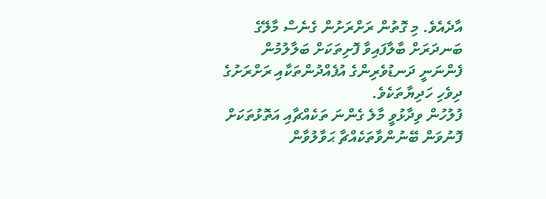އާދެއެވެ. މި ގޮތުން ރަށްރަށުން ގެނެސް މާލޭގެ ބަނދަރަށް ބާލާފައިވާ ފޮށިތަކަށް ބަލާލުމުން ފެންނަނީ ދަނޑުވެރިންގެ އުފެއްދުންތަކާއި ރަށްރަށުގެ ދިވެހި ހަދިޔާތަކެވެ.
ފުލުހުން ވިދާޅުވީ މާލެ ގެންނަ ތަކެއްޗާއި އަތޮޅުތަކަށް ފޮނުވަން ބޭނުންވާތަކެއްޗާ ޙަވާލުވާން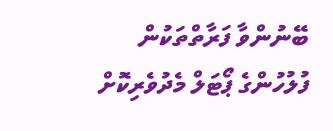ބޭނުންވާ ފަރާތްތަކުން ފުލުހުންގެ ޕޯޓަލް މެދުވެރިކޮށް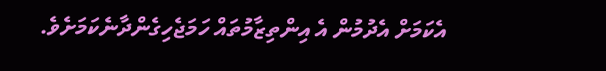އެކަމަށް އެދުމުން އެ އިންތިޒާމުތައް ހަމަޖެހިގެންދާނެކަމަށެވެ.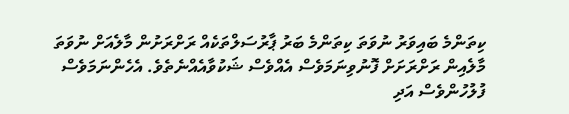ކިތަންމެ ބައިވަރު ނުވަތަ ކިތަންމެ ބަރު ޕާރުސަލްތަކެއް ރަށްރަށުން މާލެއަށް ނުވަތަ މާލެއިން ރަށްރަށަށް ފޮނުވިނަމަވެސް އެއްވެސް ޝަކުވާއެއްނެތެވެ. އެހެންނަމަވެސް ފުލުހުންވެސް އަދި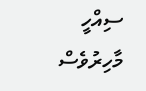ސިއްހީ މާހިރުވެސް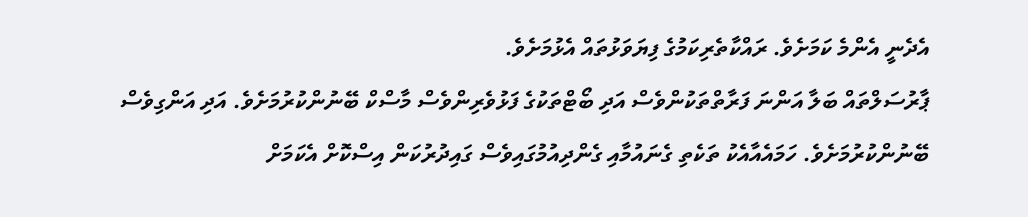އެދެނީ އެންމެ ކަމަށެވެ. ރައްކާތެރިކަމުގެ ފިޔަވަޅުތައް އެޅުމަށެވެ.
ޕާރުސަލްތައް ބަލާ އަންނަ ފަރާތްތަކުންވެސް އަދި ބޯޓްތަކުގެ ފަޅުވެރިންވެސް މާސްކް ބޭނުންކުރުމަށެވެ. އަދި އަންގިވެސް ބޭނުންކުރުމަށެވެ. ހަމައެއާއެކު ތަކެތި ގެނައުމާއި ގެންދިއުމުގައިވެސް ގައިދުރުކަން އިސްކޮށް އެކަމަށް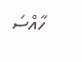ހާއްސަ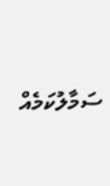ސަމާލުކަމެއް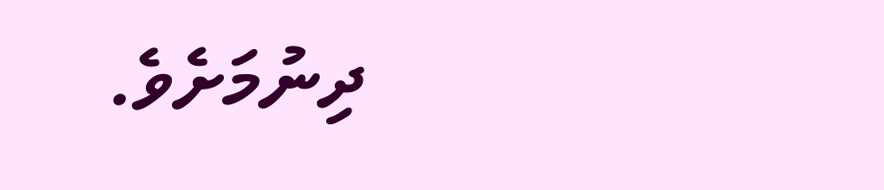ދިނުމަށެވެ.